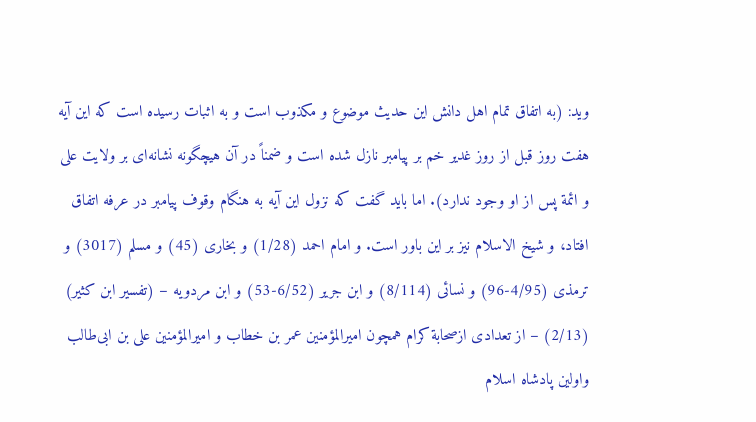وید: (به اتفاق تمام اهل دانش این حدیث موضوع و مکذوب است و به اثبات رسیده است که این آیه هفت روز قبل از روز غدیر خم بر پیامبر نازل شده است و ضمناً در آن هیچگونه نشانه‌ای بر ولایت علی و ائمة پس از او وجود ندارد). اما باید گفت که نزول این آیه به هنگام وقوف پیامبر در عرفه اتفاق افتاد، و شیخ الاسلام نیز بر این باور است. و امام احمد (1/28) و بخاری (45) و مسلم (3017) و ترمذی (4/95-96) و نسائی (8/114) و ابن جریر (6/52-53) و ابن مردویه – (تفسیر ابن کثیر) (2/13) – از تعدادی ازصحابة کرام همچون امیرالمؤمنین عمر بن خطاب و امیرالمؤمنین علی بن ابی‌طالب واولین پادشاه اسلام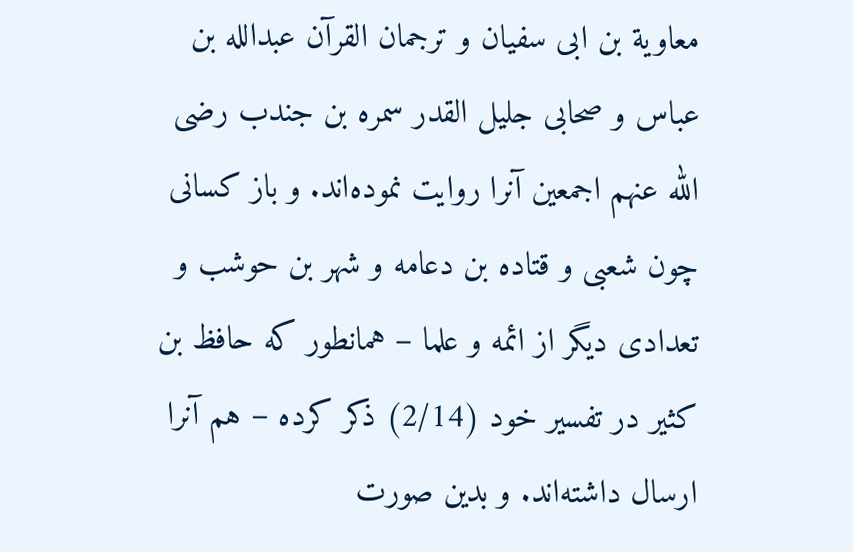معاویة بن ابی سفیان و ترجمان القرآن عبدالله بن عباس و صحابی جلیل القدر سمره بن جندب رضی الله عنهم اجمعین آنرا روایت نموده‌اند. و باز کسانی چون شعبی و قتاده بن دعامه و شهر بن حوشب و تعدادی دیگر از ائمه و علما – همانطور که حافظ بن کثیر در تفسیر خود (2/14) ذکر کرده – هم آنرا ارسال داشته‌اند. و بدین صورت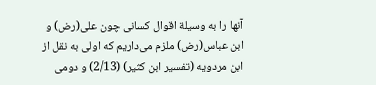آنها را به وسیلة اقوال کسانی چون علی(رض) و ابن عباس(رض) ملزم می‌داریم که اولی به نقل از ابن مردویه (تفسیر ابن کثیر) (2/13) و دومی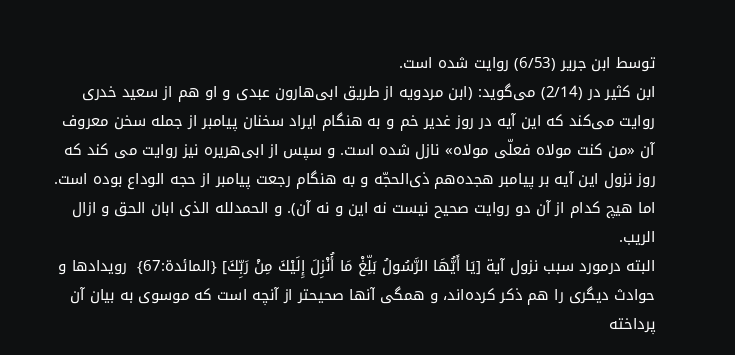توسط ابن جریر (6/53) روایت شده است.
ابن کثیر در (2/14) می‌گوید: (ابن مردویه از طریق ابی‌هارون عبدی و او هم از سعید خدری روایت می‌کند که این آیه در روز غدیر خم و به هنگام ایراد سخنان پیامبر از جمله سخن معروف آن «من کنت مولاه فعلّی مولاه» نازل شده است. و سپس از ابی‌هریره نیز روایت می کند که روز نزول این آیه بر پیامبر هجده‌هم ذی‌الحجّه و به هنگام رجعت پیامبر از حجه الوداع بوده است. اما هیچ کدام از آن دو روایت صحیح نیست نه این و نه آن). و الحمدلله الذی ابان الحق و ازال الریب.
البته درمورد سبب نزول آیة [يَا أَيُّهَا الرَّسُولُ بَلِّغْ مَا أُنْزِلَ إِلَيْكَ مِنْ رَبِّكَ] {المائدة:67}  رویدادها و حوادث دیگری را هم ذکر کرده‌اند، و همگی آنها صحیحتر از آنچه است که موسوی به بیان آن پرداخته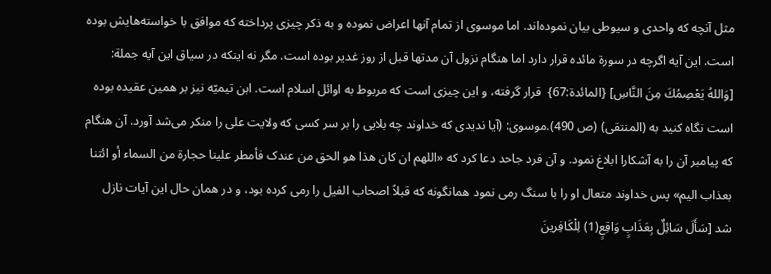مثل آنچه که واحدی و سیوطی بیان نموده‌اند. اما موسوی از تمام آنها اعراض نموده و به ذکر چیزی پرداخته که موافق با خواسته‌هایش بوده است. این آیه اگرچه در سورة مائده قرار دارد اما هنگام نزول آن مدتها قبل از روز غدیر بوده است. مگر نه اینکه در سیاق این آیه جملة: [وَاللهُ يَعْصِمُكَ مِنَ النَّاسِ] {المائدة:67}  قرار گرفته، و این چیزی است که مربوط به اوائل اسلام است. ابن تیمیّه نیز بر همین عقیده بوده است نگاه کنید به (المنتقی) (ص 490).موسوی: (آیا ندیدی که خداوند چه بلایی را بر سر کسی که ولایت علی را منکر می‌شد آورد. آن هنگام که پیامبر آن را به آشکارا ابلاغ نمود. و آن فرد جاحد دعا کرد که «اللهم ان کان هذا هو الحق من عندک فأمطر علینا حجارة من السماء أو ائتنا بعذاب الیم» پس خداوند متعال او را با سنگ رمی ‌نمود همانگونه که قبلاً اصحاب الفیل را رمی کرده بود، و در همان حال این آیات نازل شد [سَأَلَ سَائِلٌ بِعَذَابٍ وَاقِعٍ(1) لِلْكَافِرينَ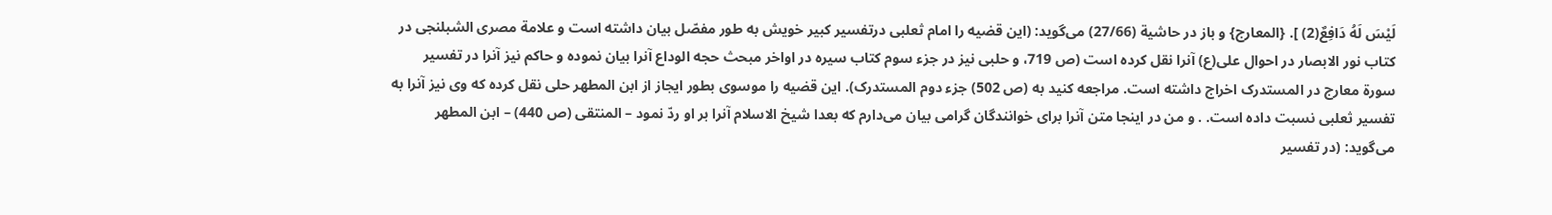لَيْسَ لَهُ دَافِعٌ(2) ]. {المعارج} و باز در حاشیة (27/66) می‌گوید: (این قضیه را امام ثعلبی درتفسیر کبیر خویش به طور مفصّل بیان داشته است و علامة مصری الشبلنجی در کتاب نور الابصار در احوال علی(ع) آنرا نقل کرده است (ص 719، و حلبی نیز در جزء سوم کتاب سیره در اواخر مبحث حجه الوداع آنرا بیان نموده و حاکم نیز آنرا در تفسیر سورة معارج در المستدرک اخراج داشته است. مراجعه کنید به (ص 502) جزء دوم المستدرک). این قضیه را موسوی بطور ایجاز از ابن المطهر حلی نقل کرده که وی نیز آنرا به تفسیر ثعلبی نسبت داده است. . و من در اینجا متن آنرا برای خوانندگان گرامی بیان می‌دارم که بعدا شیخ الاسلام آنرا بر او ردّ نمود – المنتقی (ص 440) – ابن المطهر می‌گوید: (در تفسیر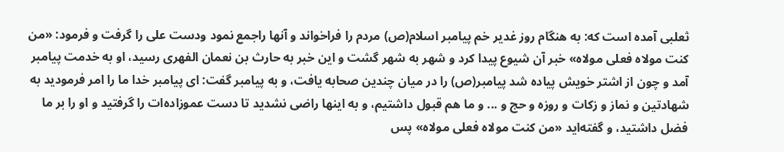ثعلبی آمده است که: به هنگام روز غدیر خم پیامبر اسلام(ص) مردم را فراخواند و آنها راجمع نمود ودست علی را گرفت و فرمود: «من کنت مولاه فعلی مولاه» خبر آن شیوع پیدا کرد و شهر به شهر گشت و این خبر به حارث بن نعمان الفهری رسید، او به خدمت پیامبر آمد و چون از اشتر خویش پیاده شد پیامبر(ص) را در میان چندین صحابه یافت، و به پیامبر گفت: ای پیامبر خدا ما را امر فرمودید به شهادتین و نماز و زکات و روزه و حج و ... و ما هم قبول داشتیم، و به اینها راضی نشدید تا دست عموزاده‌ات را گرفتید و او را بر ما فضل داشتید، و گفته‌اید «من کنت مولاه فعلی مولاه» پس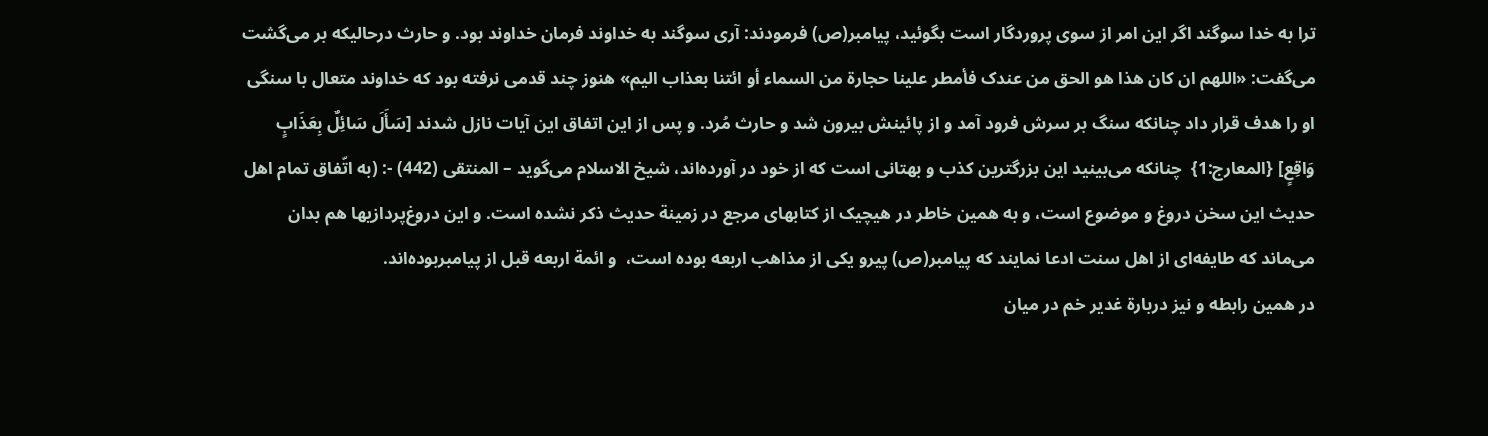ترا به خدا سوگند اگر این امر از سوی پروردگار است بگوئید، پیامبر(ص) فرمودند: آری سوگند به خداوند فرمان خداوند بود. و حارث درحالیکه بر می‌گشت می‌گفت: «اللهم ان کان هذا هو الحق من عندک فأمطر علینا حجارة من السماء أو ائتنا بعذاب الیم» هنوز چند قدمی نرفته بود که خداوند متعال با سنگی او را هدف قرار داد چنانکه سنگ بر سرش فرود آمد و از پائینش بیرون شد و حارث مُرد. و پس از این اتفاق این آیات نازل شدند [سَأَلَ سَائِلٌ بِعَذَابٍ وَاقِعٍ] {المعارج:1}  چنانکه می‌بینید این بزرگترین کذب و بهتانی است که از خود در آورده‌اند، شیخ الاسلام می‌گوید – المنتقی (442) -: (به اتّفاق تمام اهل حدیث این سخن دروغ و موضوع است، و به همین خاطر در هیچیک از کتابهای مرجع در زمینة حدیث ذکر نشده است. و این دروغ‌پردازیها هم بدان می‌ماند که طایفه‌ای از اهل سنت ادعا نمایند که پیامبر(ص) پیرو یکی از مذاهب اربعه بوده است،  و ائمة اربعه قبل از پیامبربوده‌اند.
در همین رابطه و نیز دربارة غدیر خم در میان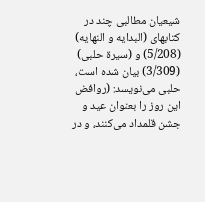شیعیان مطالبی چند در کتابهای (البدایه و النهایه) (5/208) و (سیرة حلبی) (3/309) بیان شده است، حلبی می‌نویسد: (روافض این روز را بعنوان عید و جشن قلمداد می‌کنند، و در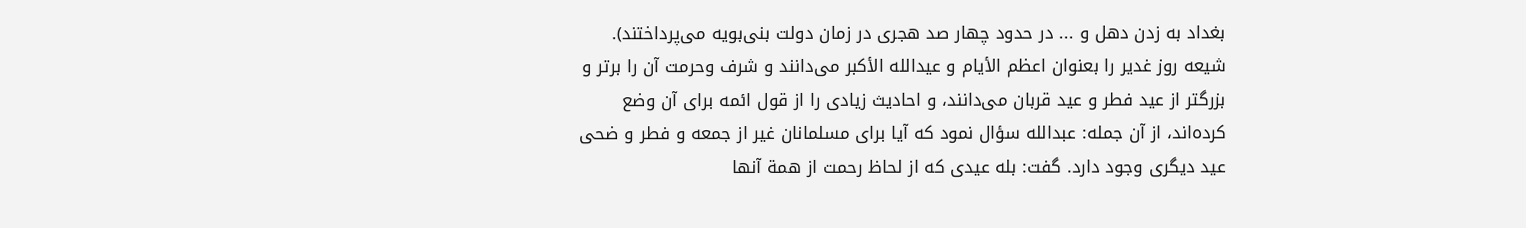بغداد به زدن دهل و ... در حدود چهار صد هجری در زمان دولت بنی‌بویه می‌پرداختند).
شیعه روز غدیر را بعنوان اعظم الأیام و عیدالله الأکبر می‌دانند و شرف وحرمت آن را برتر و بزرگتر از عید فطر و عید قربان می‌دانند، و احادیث زیادی را از قول ائمه برای آن وضع کرده‌اند، از آن جمله: عبدالله سؤال نمود که آیا برای مسلمانان غیر از جمعه و فطر و ضحی عید دیگری وجود دارد. گفت: بله عیدی که از لحاظ رحمت از همة آنها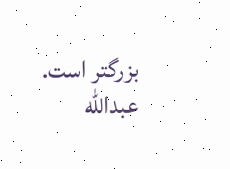بزرگتر است. عبدالله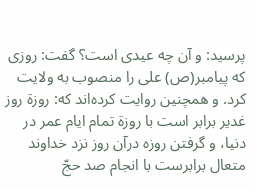پرسید: و آن چه عیدی است؟ گفت: روزی که پیامبر(ص) علی را منصوب به ولایت کرد. و همچنین روایت کرده‌اند که: روزة روز غدیر برابر است با روزة تمام ایام عمر در دنیا، و گرفتن روزه درآن روز نزد خداوند متعال برابرست با انجام صد حجّ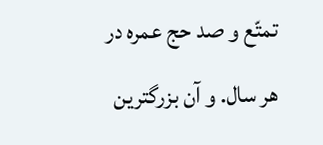تمتّع و صد حج عمره در هر سال. و آن بزرگترین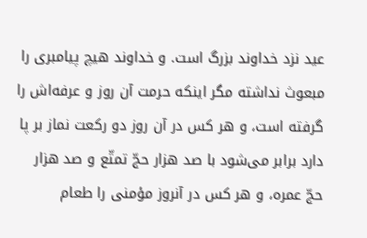عید نزد خداوند بزرگ است. و خداوند هیچ پیامبری را مبعوث نداشته مگر اینکه حرمت آن روز و عرفه‌اش را گرفته است، و هر کس در آن روز دو رکعت نماز بر پا دارد برابر می‌شود با صد هزار حجّ تمتّع و صد هزار حجّ عمره، و هر کس در آنروز مؤمنی را طعام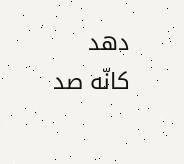دهد کانّه صد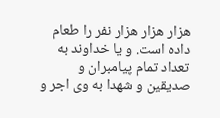هزار هزار هزار نفر را طعام داده است. و یا خداوند به تعداد تمام پیامبران و صدیقین و شهدا به وی اجر و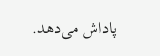پاداش می‌دهد.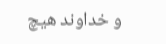و خداوند هیچ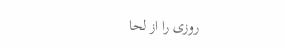روزی را از لحا